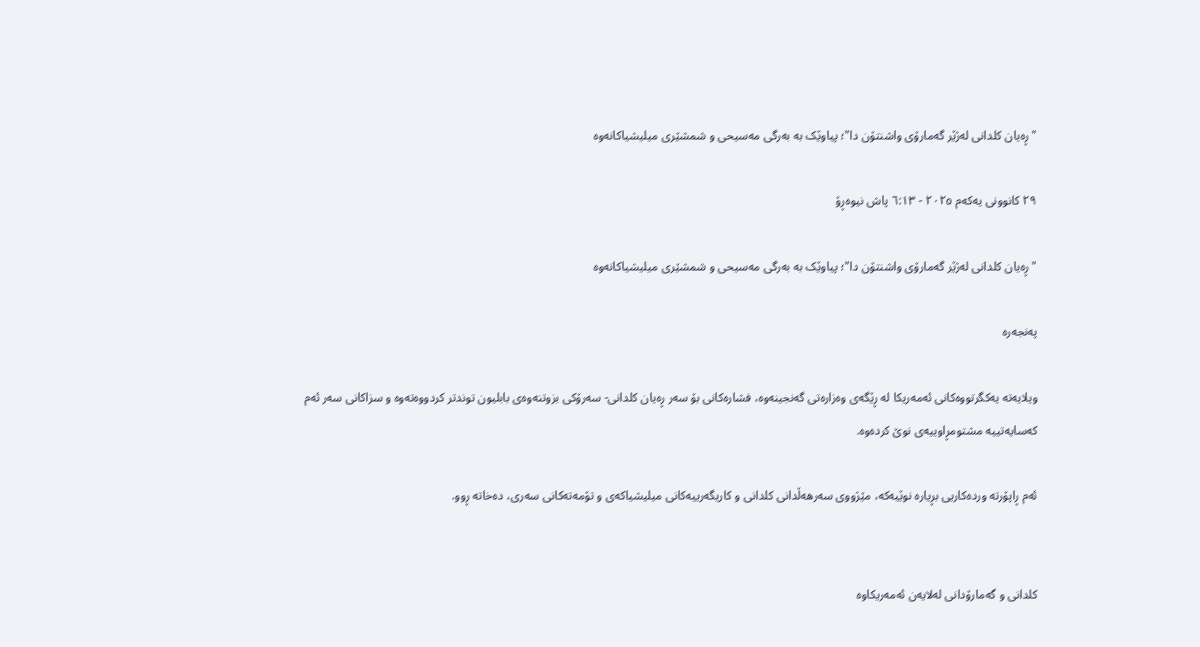"ڕەیان کلدانی لەژێر گەمارۆی واشنتۆن دا"؛ پیاوێک بە بەرگی مەسیحی و شمشێری میلیشیاکانەوە

٢٩ کانوونی یەکەم ٢٠٢٥ - ٦:١٣ پاش نیوەڕۆ

"ڕەیان کلدانی لەژێر گەمارۆی واشنتۆن دا"؛ پیاوێک بە بەرگی مەسیحی و شمشێری میلیشیاکانەوە

پەنجەرە

ویلایەتە یەکگرتووەکانی ئەمەریکا لە ڕێگەی وەزارەتی گەنجینەوە، فشارەکانی بۆ سەر ڕەیان کلدانی- سەرۆکی بزوتنەوەی بابلیون توندتر کردووەتەوە و سزاکانی سەر ئەم کەسایەتییە مشتومڕاوییەی نوێ کردەوە.

ئەم ڕاپۆرتە وردەکاریی بڕیارە نوێیەکە، مێژووی سەرهەڵدانی کلدانی و کاریگەرییەکانی میلیشیاکەی و تۆمەتەکانی سەری، دەخاتە ڕوو.


کلدانی و گەمارۆدانی لەلایەن ئەمەریکاوە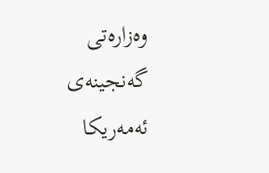وەزارەتی گەنجینەی ئەمەریکا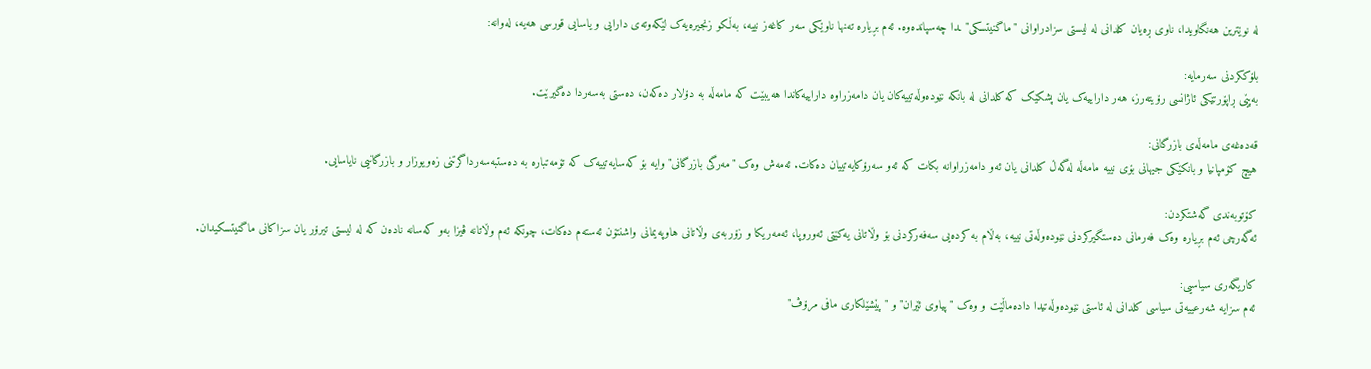لە نوێترین هەنگاویدا، ناوی ڕەیان کلدانی لە لیستی سزادراوانی "ماگنیتسکی"ـدا چەسپاندەوە. ئەم بڕیارە تەنها ناوێکی سەر کاغەز نییە، بەڵکو زنجیرەیەک لێکەوتەی دارایی و یاسایی قورسی هەیە، لەوانە:

بلۆککردنی سەرمایە:
بەپێی ڕاپۆرتێکی ئاژانسی رۆیتەرز، هەر داراییەک یان پشکێک کە کلدانی لە بانکە نێودەوڵەتییەکان یان دامەزراوە داراییەکاندا هەیبێت کە مامەڵە بە دۆلار دەکەن، دەستی بەسەردا دەگیرێت.

قەدەغەی مامەڵەی بازرگانی:
هیچ کۆمپانیا و بانکێکی جیهانی بۆی نییە مامەڵە لەگەڵ کلدانی یان ئەو دامەزراوانە بکات کە ئەو سەرۆکایەتییان دەکات. ئەمەش وەک "مەرگی بازرگانی" وایە بۆ کەسایەتییەک کە تۆمەتبارە بە دەستبەسەرداگرتنی زەویوزار و بازرگانیی نایاسایی.

کۆتوبەندی گەشتکردن:
ئەگەرچی ئەم بڕیارە وەک فەرمانی دەستگیرکردنی نێودەوڵەتی نییە، بەڵام بە کردەیی سەفەرکردنی بۆ وڵاتانی یەکێتی ئەوروپا، ئەمەریکا و زۆربەی وڵاتانی هاوپەیمانی واشنتۆن ئەستەم دەکات، چونکە ئەم وڵاتانە ڤیزا بەو کەسانە نادەن کە لە لیستی تیرۆر یان سزاکانی ماگنیتسکیدان.

کاریگەری سیاسیی:
ئەم سزایە شەرعییەتی سیاسی کلدانی لە ئاستی نێودەوڵەتیدا دادەماڵێت و وەک "پیاوی ئێران" و "پێشێلکاری مافی مرۆڤ"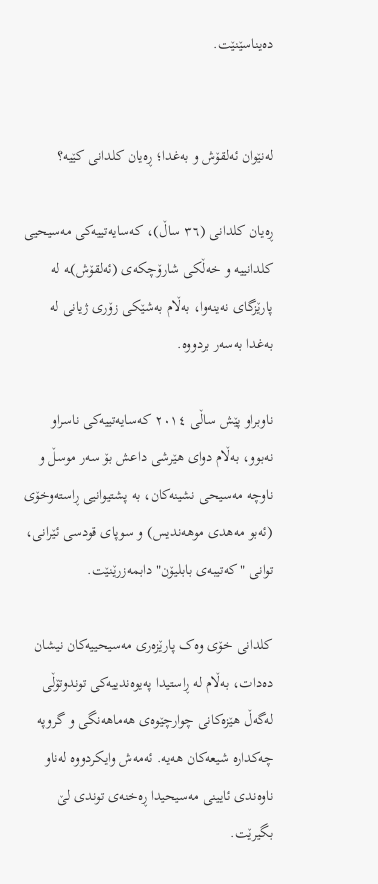دەیناسێنێت.


لەنێوان ئەلقۆش و بەغدا؛ ڕەیان کلدانی کێیە؟

ڕەیان کلدانی (٣٦ ساڵ)، کەسایەتییەکی مەسیحیی کلدانییە و خەڵکی شارۆچکەی (ئەلقۆش)ـە لە پارێزگای نەینەوا، بەڵام بەشێکی زۆری ژیانی لە بەغدا بەسەر بردووە.

ناوبراو پێش ساڵی ٢٠١٤ کەسایەتییەکی ناسراو نەبوو، بەڵام دوای هێرشی داعش بۆ سەر موسڵ و ناوچە مەسیحی نشینەکان، بە پشتیوانیی ڕاستەوخۆی (ئەبو مەهدی موهەندیس) و سوپای قودسی ئێرانی، توانی "کەتیبەی بابلیۆن" دابمەزرێنێت.

کلدانی خۆی وەک پارێزەری مەسیحییەکان نیشان دەدات، بەڵام لە ڕاستیدا پەیوەندییەکی توندوتۆڵی لەگەڵ هێزەکانی چوارچێوەی هەماهەنگی و گروپە چەکدارە شیعەکان هەیە. ئەمەش وایکردووە لەناو ناوەندی ئایینی مەسیحیدا ڕەخنەی توندی لێ بگیرێت.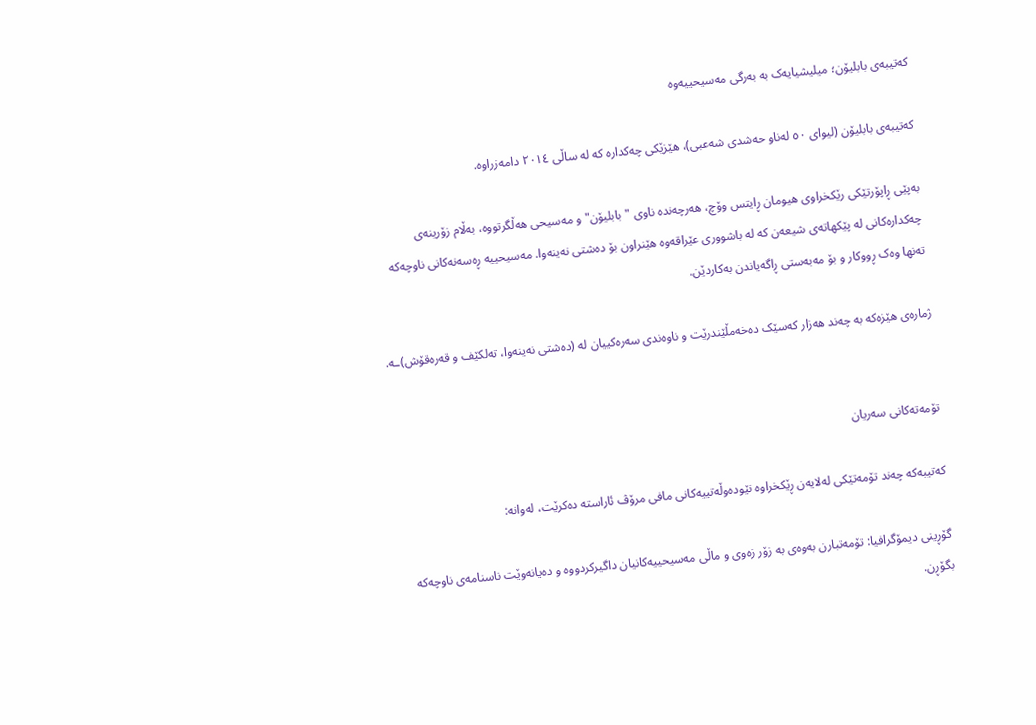کەتیبەی بابلیۆن؛ میلیشیایەک بە بەرگی مەسیحییەوە

کەتیبەی بابلیۆن (لیوای ٥٠ لەناو حەشدی شەعبی)، هێزێکی چەکدارە کە لە ساڵی ٢٠١٤ دامەزراوە.

بەپێی ڕاپۆرتێکی رێکخراوی هیومان ڕایتس وۆچ، هەرچەندە ناوی "بابلیۆن" و مەسیحی هەڵگرتووە، بەڵام زۆرینەی چەکدارەکانی لە پێکهاتەی شیعەن کە لە باشووری عێراقەوە هێنراون بۆ دەشتی نەینەوا. مەسیحییە ڕەسەنەکانی ناوچەکە تەنها وەک ڕووکار و بۆ مەبەستی ڕاگەیاندن بەکاردێن.

ژمارەی هێزەکە بە چەند هەزار کەسێک دەخەمڵێندرێت و ناوەندی سەرەکییان لە (دەشتی نەینەوا، تەلکێف و قەرەقۆش)ـە.


تۆمەتەکانی سەریان

کەتیبەکە چەند تۆمەتێکی لەلایەن ڕێکخراوە نێودەوڵەتییەکانی مافی مرۆڤ ئاراستە دەکرێت، لەوانە:

گۆڕینی دیمۆگرافیا: تۆمەتبارن بەوەی بە زۆر زەوی و ماڵی مەسیحییەکانیان داگیرکردووە و دەیانەوێت ناسنامەی ناوچەکە بگۆڕن.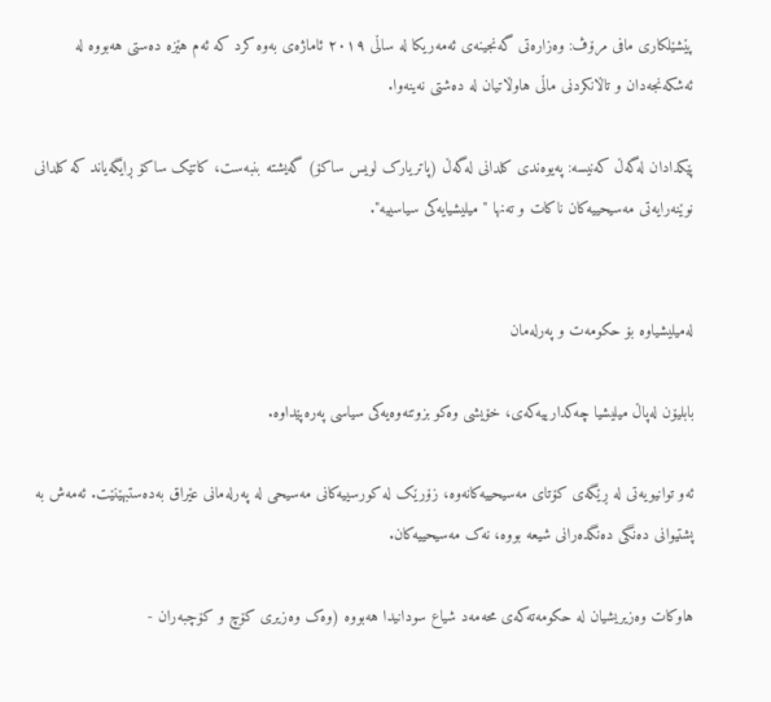پێشێلکاری مافی مرۆڤ: وەزارەتی گەنجینەی ئەمەریکا لە ساڵی ٢٠١٩ ئاماژەی بەوە کرد کە ئەم هێزە دەستی هەبووە لە ئەشکەنجەدان و تاڵانکردنی ماڵی هاوڵاتیان لە دەشتی نەینەوا.

پێكدادان لەگەڵ کەنیسە: پەیوەندی کلدانی لەگەڵ (پاتریارک لویس ساکۆ) گەیشتە بنبەست، کاتێک ساکۆ ڕایگەیاند کە کلدانی نوێنەرایەتی مەسیحییەکان ناکات و تەنها "میلیشیایەکی سیاسییە".


لەمیلیشیاوە بۆ حکومەت و پەرلەمان

بابلیۆن لەپاڵ میلیشیا چەکدارییەکەی، خۆیشی وەکو بزوتنەوەیەکی سیاسی پەرەپێداوە.

ئەو توانیویەتی لە ڕێگەی کۆتای مەسیحییەکانەوە، زۆرێک لە کورسییەکانی مەسیحی لە پەرلەمانی عێراق بەدەستبهێنێت. ئەمەش بە پشتیوانی دەنگی دەنگدەرانی شیعە بووە، نەک مەسیحییەکان.

هاوکات وەزیریشیان لە حکومەتەکەی محەمەد شیاع سودانیدا هەبووە (وەک وەزیری کۆچ و کۆچبەران -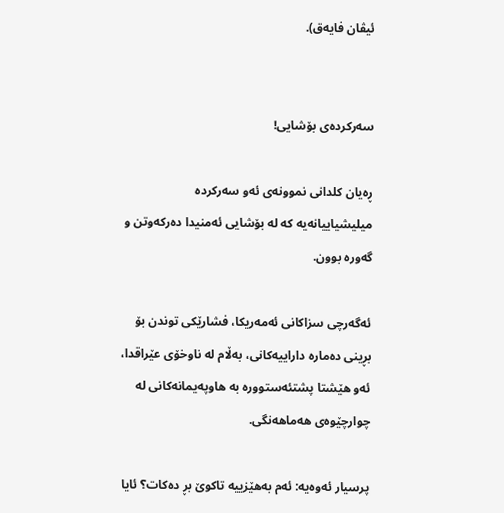ئیڤان فایەق).


سەرکردەی بۆشایی!

ڕەیان کلدانی نموونەی ئەو سەرکردە میلیشیاییانەیە کە لە بۆشایی ئەمنیدا دەرکەوتن و گەورە بوون.

ئەگەرچی سزاکانی ئەمەریکا، فشارێکی توندن بۆ بڕینی دەمارە داراییەکانی، بەڵام لە ناوخۆی عێراقدا، ئەو هێشتا پشتئەستوورە بە هاوپەیمانەکانی لە چوارچێوەی هەماهەنگی.

پرسیار ئەوەیە: ئەم بەهێزییە تاکوێ بڕ دەکات؟ ئایا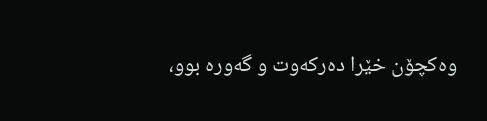وەکچۆن خێرا دەرکەوت و گەورە بوو،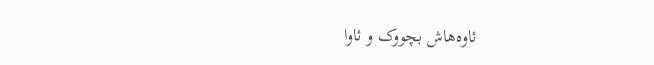ئاوەهاش بچووک و ئاوا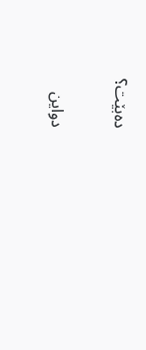دەبێت؟


دواین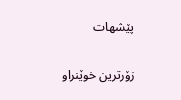پێشهات

زۆرترین خوێنراو